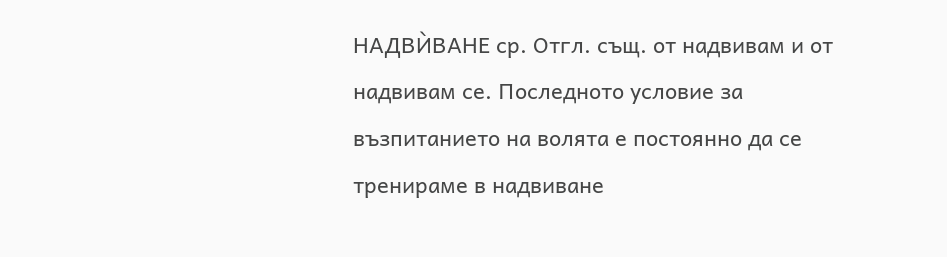НАДВЍВАНЕ ср. Отгл. същ. от надвивам и от надвивам се. Последното условие за възпитанието на волята е постоянно да се тренираме в надвиване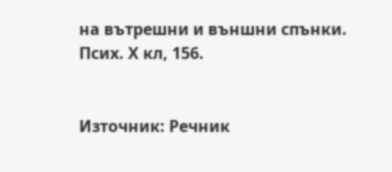на вътрешни и външни спънки. Псих. Х кл, 156.


Източник: Речник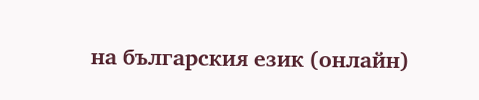на българския език (онлайн)